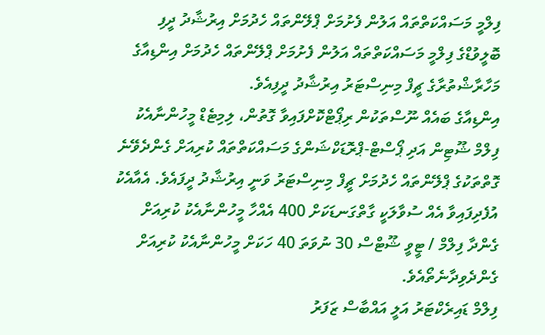ފިލްމީ މަސައްކަތްތައް އަލުން ފެށުމަށް ޕްލޭންތައް ހެދުމަށް އިރުޝާދު ދީފި
ބޮލީވުޑްގެ ފިލްމީ މަސައްކަތްތައް އަލުން ފެށުމަށް ޕްލޭންތައް ހެދުމަށް އިންޑިއާގެ މަހާރާޝްތުރާގެ ޗީފް މިނިސްޓަރު އިރުޝާދު ދީފިއެވެ.
އިންޑިއާގެ ބައެއް ނޫސްތަކުން ރިޕޯޓްކޮށްފައިވާ ގޮތުން، ލިމިޓެޑް މީހުންނާއެކު ފިލްމް ޝޫޓިން އަދި ޕޯސްޓް-ޕްރޮޑަކްޝަންގެ މަސައްކަތްތައް ކުރިއަށް ގެންދެވޭނެ ގޮތްތަކުގެ ޕްލޭންތައް ހެދުމަށް ޗީފް މިނިސްޓަރު ވަނީ އިރުޝާދު ދީފައެވެ. އެއާއެކު އުފެދިފައިވާ އެއް ސުވާލަކީ ގާތްގަނޑަކަށް 400 އެއްހާ މީހުންނާއެކު ކުރިއަށް ގެންދާ ފިލްމް / ޓީވީ ޝޫޓްސް 30 ނުވަތަ 40 ހަކަށް މީހުންނާއެކު ކުރިއަށް ގެންދެވިދާނެތޯއެވެ.
ފިލްމް ޑައިރެކްޓަރު އަލީ އައްބާސް ޒަފަރު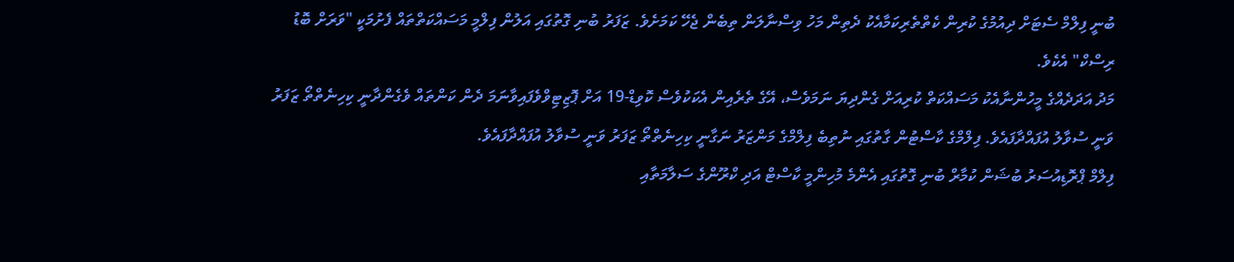ބުނީ ފިލްމް ސެޓަށް ދިއުމުގެ ކުރިން ކެތްތެރިކަމާއެކު ދެތިން މަހު ވިސްނާލަން ތިބެން ޖެހޭ ކަމަށެވެ. ޒަފަރު ބުނި ގޮތުގައި އަލުން ފިލްމީ މަސައްކަތްތައް ފެށުމަކީ "ވަރަށް ބޮޑު ރިސްކް" އެކެވެ.
މަދު އަދަދެއްގެ މީހުންނާއެކު މަސައްކަތް ކުރިއަށް ގެންދިޔަ ނަމަވެސް، އޭގެ ތެރެއިން އެކަކުވެސް ކޮވިޑް-19 އަށް ޕޮޒިޓިވްވެފައިވާނަމަ ދެން ކަންތައް ވެގެންދާނީ ކިހިނެތްތޯ ޒަފަރު ވަނީ ސުވާލު އުފައްދާފައެވެ. ފިލްމްގެ ކާސްޓުން ގާތުގައި ނުތިބެ ފިލްމްގެ މަންޒަރު ނަގާނީ ކިހިނެތްތޯ ޒަފަރު ވަނީ ސުވާލު އުފައްދާފައެވެ.
ފިލްމް ޕްރޮޑިއުސަރު ބުޝަން ކުމާރް ބުނި ގޮތުގައި އެންމެ މުހިންމީ ކާސްޓް އަދި ކްރޫންގެ ސަލާމަތާއި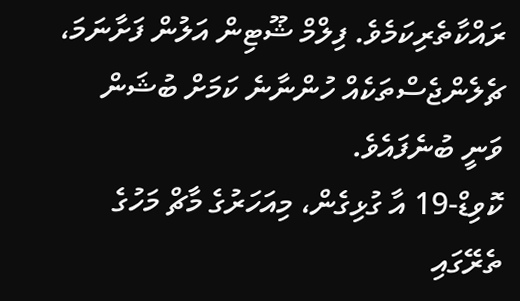ރައްކާތެރިކަމެވެ. ފިލްމް ޝޫޓިން އަލުން ފަށާނަމަ، ޗެލެންޖެސްތަކެއް ހުންނާނެ ކަމަށް ބުޝަން ވަނީ ބުނެފައެވެ.
ކޮވިޑް-19 އާ ގުޅިގެން، މިއަހަރުގެ މާޗް މަހުގެ ތެރޭގައި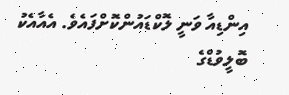އިންޑިއާ ވަނީ ލޮކްޑައުންކޮށްފައެވެ. އެއާއެކު ބޮލީވުޑްގެ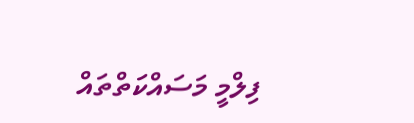ފިލްމީ މަސައްކަތްތައް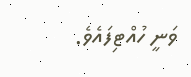ވަނީ ހުއްޓިފައެވެ.